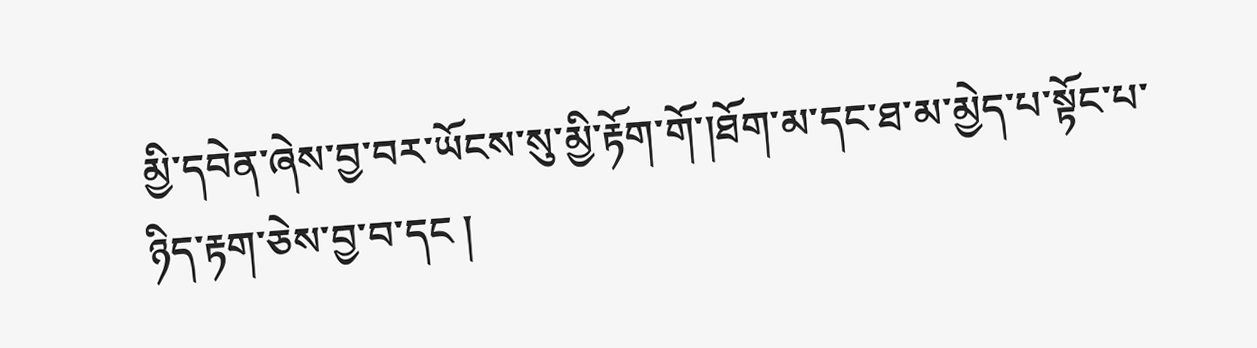མྱི་དབེན་ཞེས་བྱ་བར་ཡོངས་སུ་མྱི་རྟོག་གོ་།ཐོག་མ་དང་ཐ་མ་མྱེད་པ་སྟོང་པ་ཉིད་རྟག་ཅེས་བྱ་བ་དང །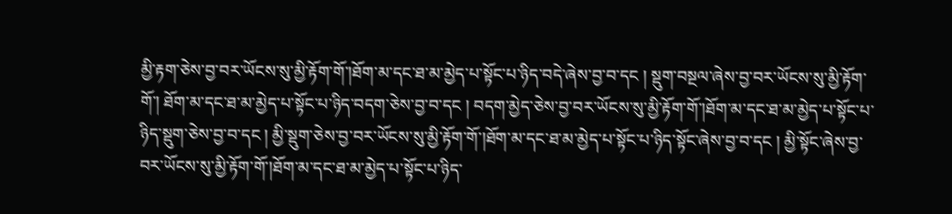མྱི་རྟག་ཅེས་བྱ་བར་ཡོངས་སུ་མྱི་རྟོག་གོ་།ཐོག་མ་དང་ཐ་མ་མྱེད་པ་སྟོང་པ་ཉིད་བདེ་ཞེས་བྱ་བ་དང ། སྡུག་བསྔལ་ཞེས་བྱ་བར་ཡོངས་སུ་མྱི་རྟོག་གོ་། ཐོག་མ་དང་ཐ་མ་མྱེད་པ་སྟོང་པ་ཉིད་བདག་ཅེས་བྱ་བ་དང ། བདག་མྱེད་ཅེས་བྱ་བར་ཡོངས་སུ་མྱི་རྟོག་གོ་།ཐོག་མ་དང་ཐ་མ་མྱེད་པ་སྟོང་པ་ཉིད་སྡུག་ཅེས་བྱ་བ་དང ། མྱི་སྡུག་ཅེས་བྱ་བར་ཡོངས་སུ་མྱི་རྟོག་གོ་།ཐོག་མ་དང་ཐ་མ་མྱེད་པ་སྟོང་པ་ཉིད་སྟོང་ཞེས་བྱ་བ་དང ། མྱི་སྟོང་ཞེས་བྱ་ བར་ཡོངས་སུ་མྱི་རྟོག་གོ་།ཐོག་མ་དང་ཐ་མ་མྱེད་པ་སྟོང་པ་ཉིད་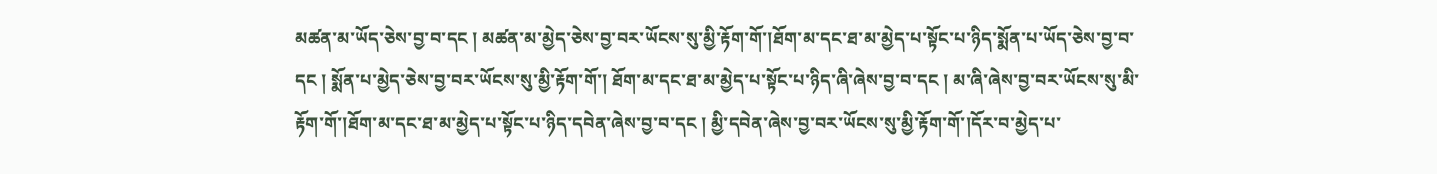མཚན་མ་ཡོད་ཅེས་བྱ་བ་དང ། མཚན་མ་མྱེད་ཅེས་བྱ་བར་ཡོངས་སུ་མྱི་རྟོག་གོ་།ཐོག་མ་དང་ཐ་མ་མྱེད་པ་སྟོང་པ་ཉིད་སྨོན་པ་ཡོད་ཅེས་བྱ་བ་དང ། སྨོན་པ་མྱེད་ཅེས་བྱ་བར་ཡོངས་སུ་མྱི་རྟོག་གོ་། ཐོག་མ་དང་ཐ་མ་མྱེད་པ་སྟོང་པ་ཉིད་ཞི་ཞེས་བྱ་བ་དང ། མ་ཞི་ཞེས་བྱ་བར་ཡོངས་སུ་མི་རྟོག་གོ་།ཐོག་མ་དང་ཐ་མ་མྱེད་པ་སྟོང་པ་ཉིད་དབེན་ཞེས་བྱ་བ་དང ། མྱི་དབེན་ཞེས་བྱ་བར་ཡོངས་སུ་མྱི་རྟོག་གོ་།དོར་བ་མྱེད་པ་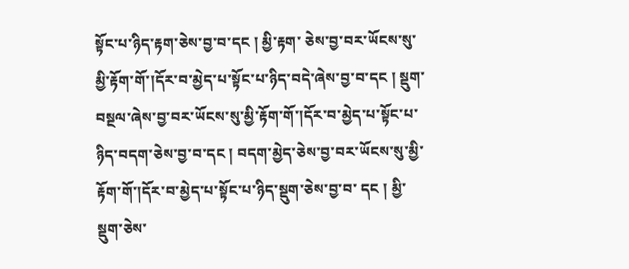སྟོང་པ་ཉིད་རྟག་ཅེས་བྱ་བ་དང ། མྱི་རྟག་ ཅེས་བྱ་བར་ཡོངས་སུ་མྱི་རྟོག་གོ་།དོར་བ་མྱེད་པ་སྟོང་པ་ཉིད་བདེ་ཞེས་བྱ་བ་དང ། སྡུག་བསྔལ་ཞེས་བྱ་བར་ཡོངས་སུ་མྱི་རྟོག་གོ་།དོར་བ་མྱེད་པ་སྟོང་པ་ཉིད་བདག་ཅེས་བྱ་བ་དང ། བདག་མྱེད་ཅེས་བྱ་བར་ཡོངས་སུ་མྱི་རྟོག་གོ་།དོར་བ་མྱེད་པ་སྟོང་པ་ཉིད་སྡུག་ཅེས་བྱ་བ་ དང ། མྱི་སྡུག་ཅེས་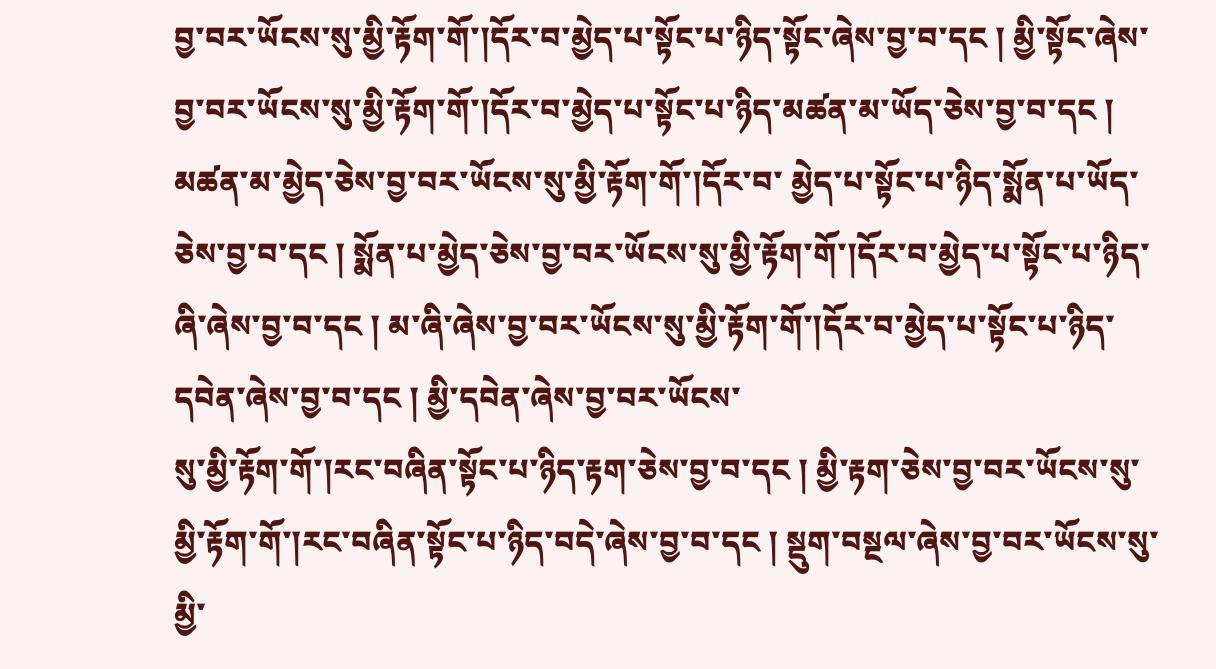བྱ་བར་ཡོངས་སུ་མྱི་རྟོག་གོ་།དོར་བ་མྱེད་པ་སྟོང་པ་ཉིད་སྟོང་ཞེས་བྱ་བ་དང ། མྱི་སྟོང་ཞེས་བྱ་བར་ཡོངས་སུ་མྱི་རྟོག་གོ་།དོར་བ་མྱེད་པ་སྟོང་པ་ཉིད་མཚན་མ་ཡོད་ཅེས་བྱ་བ་དང ། མཚན་མ་མྱེད་ཅེས་བྱ་བར་ཡོངས་སུ་མྱི་རྟོག་གོ་།དོར་བ་ མྱེད་པ་སྟོང་པ་ཉིད་སྨོན་པ་ཡོད་ཅེས་བྱ་བ་དང ། སྨོན་པ་མྱེད་ཅེས་བྱ་བར་ཡོངས་སུ་མྱི་རྟོག་གོ་།དོར་བ་མྱེད་པ་སྟོང་པ་ཉིད་ཞི་ཞེས་བྱ་བ་དང ། མ་ཞི་ཞེས་བྱ་བར་ཡོངས་སུ་མྱི་རྟོག་གོ་།དོར་བ་མྱེད་པ་སྟོང་པ་ཉིད་དབེན་ཞེས་བྱ་བ་དང ། མྱི་དབེན་ཞེས་བྱ་བར་ཡོངས་
སུ་མྱི་རྟོག་གོ་།རང་བཞིན་སྟོང་པ་ཉིད་རྟག་ཅེས་བྱ་བ་དང ། མྱི་རྟག་ཅེས་བྱ་བར་ཡོངས་སུ་མྱི་རྟོག་གོ་།རང་བཞིན་སྟོང་པ་ཉིད་བདེ་ཞེས་བྱ་བ་དང ། སྡུག་བསྔལ་ཞེས་བྱ་བར་ཡོངས་སུ་མྱི་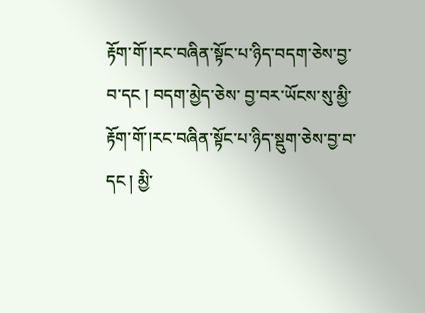རྟོག་གོ་།རང་བཞིན་སྟོང་པ་ཉིད་བདག་ཅེས་བྱ་བ་དང ། བདག་མྱེད་ཅེས་ བྱ་བར་ཡོངས་སུ་མྱི་རྟོག་གོ་།རང་བཞིན་སྟོང་པ་ཉིད་སྡུག་ཅེས་བྱ་བ་དང ། མྱི་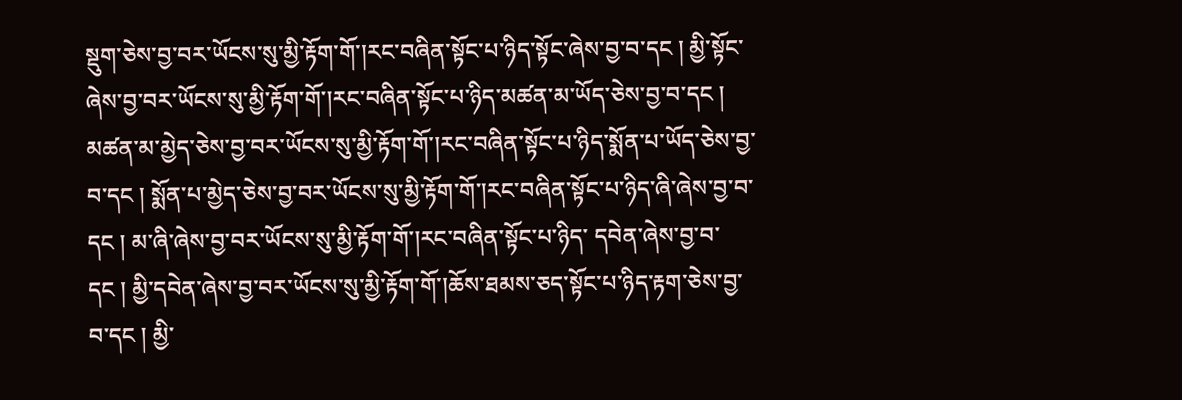སྡུག་ཅེས་བྱ་བར་ཡོངས་སུ་མྱི་རྟོག་གོ་།རང་བཞིན་སྟོང་པ་ཉིད་སྟོང་ཞེས་བྱ་བ་དང ། མྱི་སྟོང་ཞེས་བྱ་བར་ཡོངས་སུ་མྱི་རྟོག་གོ་།རང་བཞིན་སྟོང་པ་ཉིད་མཚན་མ་ཡོད་ཅེས་བྱ་བ་དང ། མཚན་མ་མྱེད་ཅེས་བྱ་བར་ཡོངས་སུ་མྱི་རྟོག་གོ་།རང་བཞིན་སྟོང་པ་ཉིད་སྨོན་པ་ཡོད་ཅེས་བྱ་བ་དང ། སྨོན་པ་མྱེད་ཅེས་བྱ་བར་ཡོངས་སུ་མྱི་རྟོག་གོ་།རང་བཞིན་སྟོང་པ་ཉིད་ཞི་ཞེས་བྱ་བ་དང ། མ་ཞི་ཞེས་བྱ་བར་ཡོངས་སུ་མྱི་རྟོག་གོ་།རང་བཞིན་སྟོང་པ་ཉིད་ དབེན་ཞེས་བྱ་བ་དང ། མྱི་དབེན་ཞེས་བྱ་བར་ཡོངས་སུ་མྱི་རྟོག་གོ་།ཆོས་ཐམས་ཅད་སྟོང་པ་ཉིད་རྟག་ཅེས་བྱ་བ་དང ། མྱི་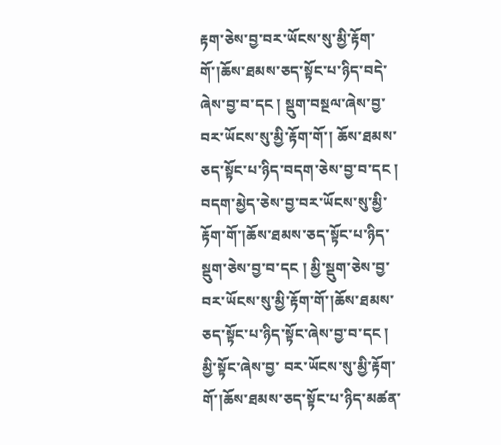རྟག་ཅེས་བྱ་བར་ཡོངས་སུ་མྱི་རྟོག་གོ་།ཆོས་ཐམས་ཅད་སྟོང་པ་ཉིད་བདེ་ཞེས་བྱ་བ་དང ། སྡུག་བསྔལ་ཞེས་བྱ་བར་ཡོངས་སུ་མྱི་རྟོག་གོ་། ཆོས་ཐམས་ཅད་སྟོང་པ་ཉིད་བདག་ཅེས་བྱ་བ་དང ། བདག་མྱེད་ཅེས་བྱ་བར་ཡོངས་སུ་མྱི་རྟོག་གོ་།ཆོས་ཐམས་ཅད་སྟོང་པ་ཉིད་སྡུག་ཅེས་བྱ་བ་དང ། མྱི་སྡུག་ཅེས་བྱ་བར་ཡོངས་སུ་མྱི་རྟོག་གོ་།ཆོས་ཐམས་ཅད་སྟོང་པ་ཉིད་སྟོང་ཞེས་བྱ་བ་དང ། མྱི་སྟོང་ཞེས་བྱ་ བར་ཡོངས་སུ་མྱི་རྟོག་གོ་།ཆོས་ཐམས་ཅད་སྟོང་པ་ཉིད་མཚན་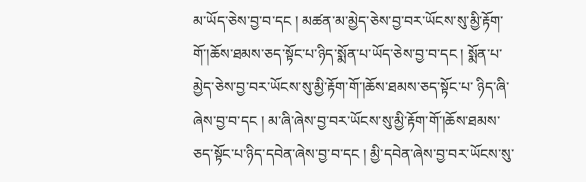མ་ཡོད་ཅེས་བྱ་བ་དང ། མཚན་མ་མྱེད་ཅེས་བྱ་བར་ཡོངས་སུ་མྱི་རྟོག་གོ་།ཆོས་ཐམས་ཅད་སྟོང་པ་ཉིད་སྨོན་པ་ཡོད་ཅེས་བྱ་བ་དང ། སྨོན་པ་མྱེད་ཅེས་བྱ་བར་ཡོངས་སུ་མྱི་རྟོག་གོ་།ཆོས་ཐམས་ཅད་སྟོང་པ་ ཉིད་ཞི་ཞེས་བྱ་བ་དང ། མ་ཞི་ཞེས་བྱ་བར་ཡོངས་སུ་མྱི་རྟོག་གོ་།ཆོས་ཐམས་ཅད་སྟོང་པ་ཉིད་དབེན་ཞེས་བྱ་བ་དང ། མྱི་དབེན་ཞེས་བྱ་བར་ཡོངས་སུ་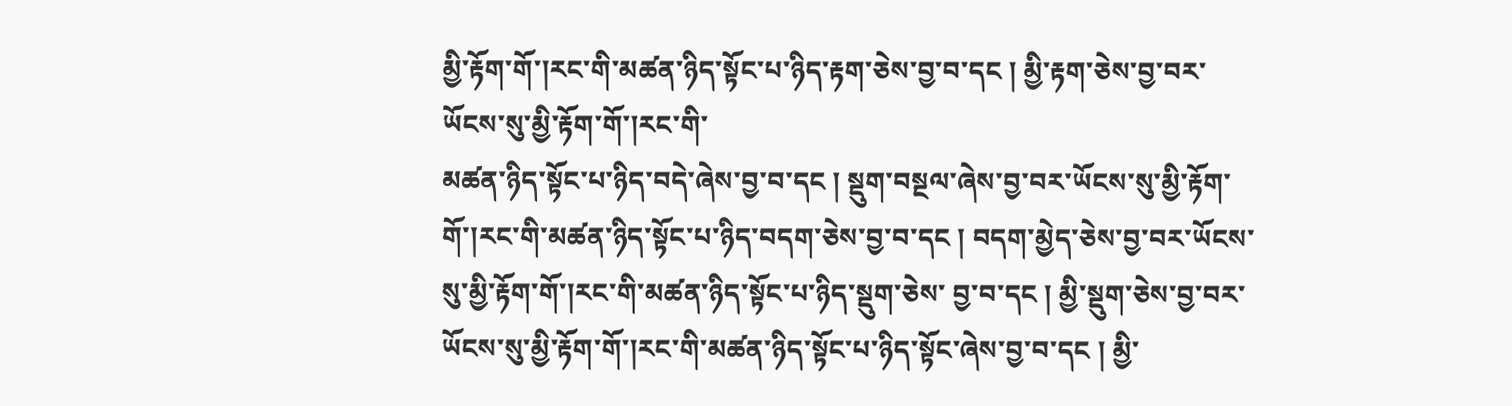མྱི་རྟོག་གོ་།རང་གི་མཚན་ཉིད་སྟོང་པ་ཉིད་རྟག་ཅེས་བྱ་བ་དང ། མྱི་རྟག་ཅེས་བྱ་བར་ཡོངས་སུ་མྱི་རྟོག་གོ་།རང་གི་
མཚན་ཉིད་སྟོང་པ་ཉིད་བདེ་ཞེས་བྱ་བ་དང ། སྡུག་བསྔལ་ཞེས་བྱ་བར་ཡོངས་སུ་མྱི་རྟོག་གོ་།རང་གི་མཚན་ཉིད་སྟོང་པ་ཉིད་བདག་ཅེས་བྱ་བ་དང ། བདག་མྱེད་ཅེས་བྱ་བར་ཡོངས་སུ་མྱི་རྟོག་གོ་།རང་གི་མཚན་ཉིད་སྟོང་པ་ཉིད་སྡུག་ཅེས་ བྱ་བ་དང ། མྱི་སྡུག་ཅེས་བྱ་བར་ཡོངས་སུ་མྱི་རྟོག་གོ་།རང་གི་མཚན་ཉིད་སྟོང་པ་ཉིད་སྟོང་ཞེས་བྱ་བ་དང ། མྱི་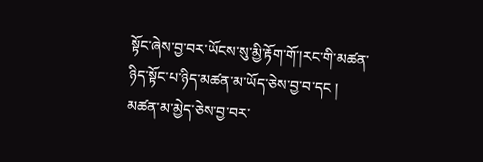སྟོང་ཞེས་བྱ་བར་ཡོངས་སུ་མྱི་རྟོག་གོ་།རང་གི་མཚན་ཉིད་སྟོང་པ་ཉིད་མཚན་མ་ཡོད་ཅེས་བྱ་བ་དང ། མཚན་མ་མྱེད་ཅེས་བྱ་བར་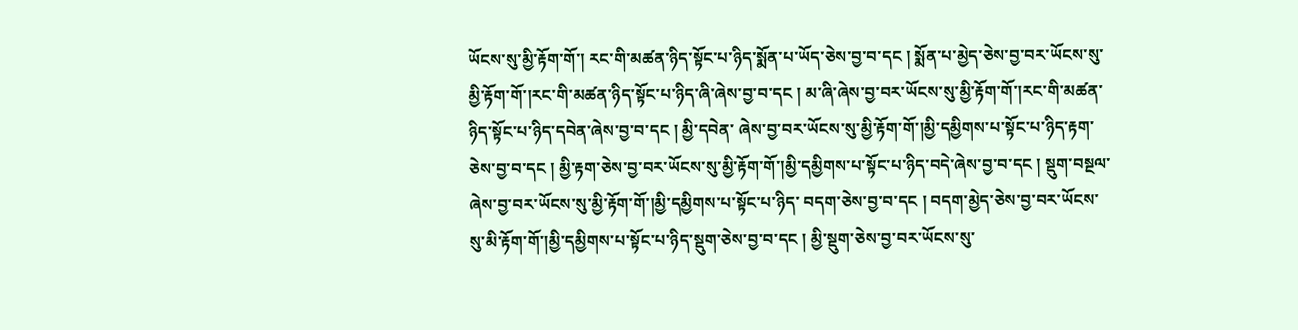ཡོངས་སུ་མྱི་རྟོག་གོ་། རང་གི་མཚན་ཉིད་སྟོང་པ་ཉིད་སྨོན་པ་ཡོད་ཅེས་བྱ་བ་དང ། སྨོན་པ་མྱེད་ཅེས་བྱ་བར་ཡོངས་སུ་མྱི་རྟོག་གོ་།རང་གི་མཚན་ཉིད་སྟོང་པ་ཉིད་ཞི་ཞེས་བྱ་བ་དང ། མ་ཞི་ཞེས་བྱ་བར་ཡོངས་སུ་མྱི་རྟོག་གོ་།རང་གི་མཚན་ཉིད་སྟོང་པ་ཉིད་དབེན་ཞེས་བྱ་བ་དང ། མྱི་དབེན་ ཞེས་བྱ་བར་ཡོངས་སུ་མྱི་རྟོག་གོ་།མྱི་དམྱིགས་པ་སྟོང་པ་ཉིད་རྟག་ཅེས་བྱ་བ་དང ། མྱི་རྟག་ཅེས་བྱ་བར་ཡོངས་སུ་མྱི་རྟོག་གོ་།མྱི་དམྱིགས་པ་སྟོང་པ་ཉིད་བདེ་ཞེས་བྱ་བ་དང ། སྡུག་བསྔལ་ཞེས་བྱ་བར་ཡོངས་སུ་མྱི་རྟོག་གོ་།མྱི་དམྱིགས་པ་སྟོང་པ་ཉིད་ བདག་ཅེས་བྱ་བ་དང ། བདག་མྱེད་ཅེས་བྱ་བར་ཡོངས་སུ་མི་རྟོག་གོ་།མྱི་དམྱིགས་པ་སྟོང་པ་ཉིད་སྡུག་ཅེས་བྱ་བ་དང ། མྱི་སྡུག་ཅེས་བྱ་བར་ཡོངས་སུ་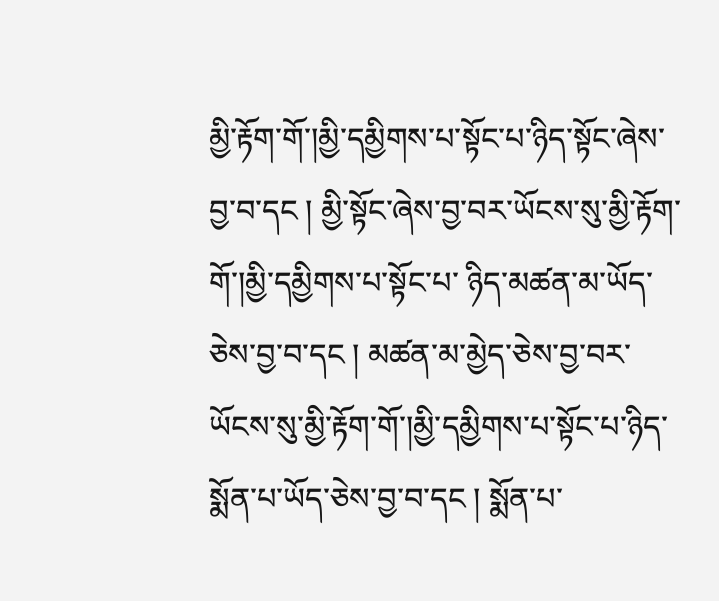མྱི་རྟོག་གོ་།མྱི་དམྱིགས་པ་སྟོང་པ་ཉིད་སྟོང་ཞེས་བྱ་བ་དང ། མྱི་སྟོང་ཞེས་བྱ་བར་ཡོངས་སུ་མྱི་རྟོག་གོ་།མྱི་དམྱིགས་པ་སྟོང་པ་ ཉིད་མཚན་མ་ཡོད་ཅེས་བྱ་བ་དང ། མཚན་མ་མྱེད་ཅེས་བྱ་བར་ཡོངས་སུ་མྱི་རྟོག་གོ་།མྱི་དམྱིགས་པ་སྟོང་པ་ཉིད་སྨོན་པ་ཡོད་ཅེས་བྱ་བ་དང ། སྨོན་པ་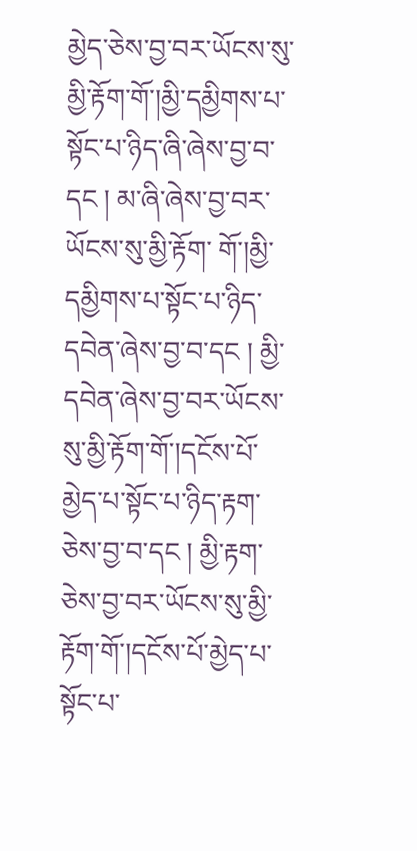མྱེད་ཅེས་བྱ་བར་ཡོངས་སུ་མྱི་རྟོག་གོ་།མྱི་དམྱིགས་པ་སྟོང་པ་ཉིད་ཞི་ཞེས་བྱ་བ་དང ། མ་ཞི་ཞེས་བྱ་བར་ཡོངས་སུ་མྱི་རྟོག་ གོ་།མྱི་དམྱིགས་པ་སྟོང་པ་ཉིད་དབེན་ཞེས་བྱ་བ་དང ། མྱི་དབེན་ཞེས་བྱ་བར་ཡོངས་སུ་མྱི་རྟོག་གོ་།དངོས་པོ་མྱེད་པ་སྟོང་པ་ཉིད་རྟག་ཅེས་བྱ་བ་དང ། མྱི་རྟག་ཅེས་བྱ་བར་ཡོངས་སུ་མྱི་རྟོག་གོ་།དངོས་པོ་མྱེད་པ་སྟོང་པ་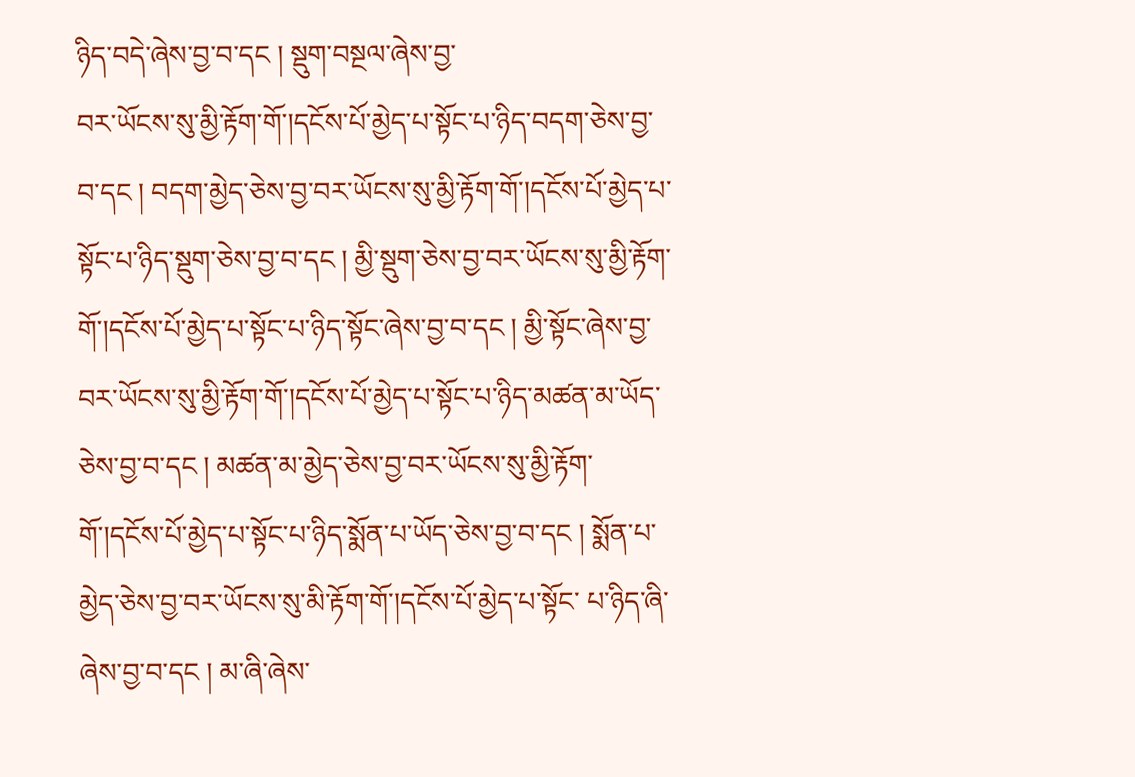ཉིད་བདེ་ཞེས་བྱ་བ་དང ། སྡུག་བསྔལ་ཞེས་བྱ་
བར་ཡོངས་སུ་མྱི་རྟོག་གོ་།དངོས་པོ་མྱེད་པ་སྟོང་པ་ཉིད་བདག་ཅེས་བྱ་བ་དང ། བདག་མྱེད་ཅེས་བྱ་བར་ཡོངས་སུ་མྱི་རྟོག་གོ་།དངོས་པོ་མྱེད་པ་སྟོང་པ་ཉིད་སྡུག་ཅེས་བྱ་བ་དང ། མྱི་སྡུག་ཅེས་བྱ་བར་ཡོངས་སུ་མྱི་རྟོག་གོ་།དངོས་པོ་མྱེད་པ་སྟོང་པ་ཉིད་སྟོང་ཞེས་བྱ་བ་དང ། མྱི་སྟོང་ཞེས་བྱ་བར་ཡོངས་སུ་མྱི་རྟོག་གོ་།དངོས་པོ་མྱེད་པ་སྟོང་པ་ཉིད་མཚན་མ་ཡོད་ཅེས་བྱ་བ་དང ། མཚན་མ་མྱེད་ཅེས་བྱ་བར་ཡོངས་སུ་མྱི་རྟོག་གོ་།དངོས་པོ་མྱེད་པ་སྟོང་པ་ཉིད་སྨོན་པ་ཡོད་ཅེས་བྱ་བ་དང ། སྨོན་པ་མྱེད་ཅེས་བྱ་བར་ཡོངས་སུ་མི་རྟོག་གོ་།དངོས་པོ་མྱེད་པ་སྟོང་ པ་ཉིད་ཞི་ཞེས་བྱ་བ་དང ། མ་ཞི་ཞེས་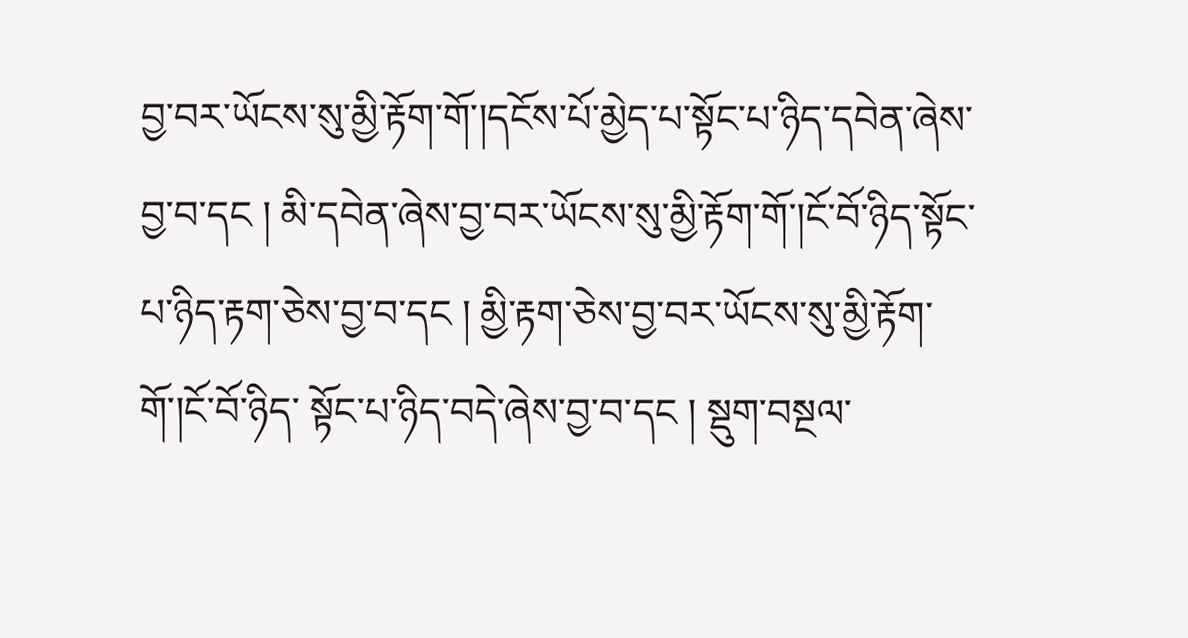བྱ་བར་ཡོངས་སུ་མྱི་རྟོག་གོ་།དངོས་པོ་མྱེད་པ་སྟོང་པ་ཉིད་དབེན་ཞེས་བྱ་བ་དང ། མི་དབེན་ཞེས་བྱ་བར་ཡོངས་སུ་མྱི་རྟོག་གོ་།ངོ་བོ་ཉིད་སྟོང་པ་ཉིད་རྟག་ཅེས་བྱ་བ་དང ། མྱི་རྟག་ཅེས་བྱ་བར་ཡོངས་སུ་མྱི་རྟོག་གོ་།ངོ་བོ་ཉིད་ སྟོང་པ་ཉིད་བདེ་ཞེས་བྱ་བ་དང ། སྡུག་བསྔལ་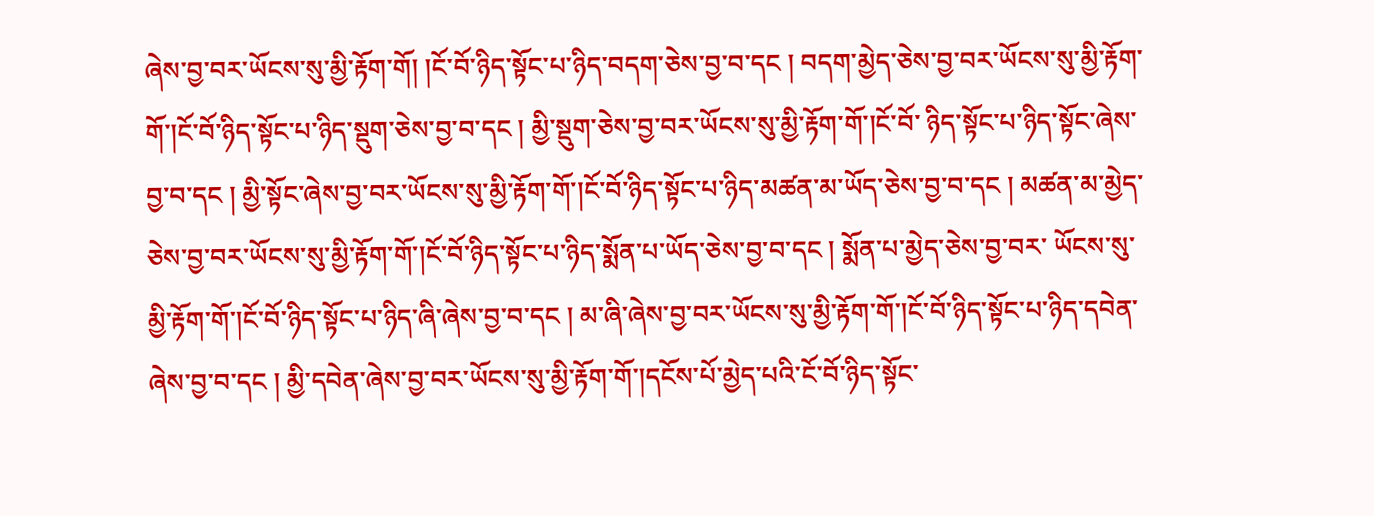ཞེས་བྱ་བར་ཡོངས་སུ་མྱི་རྟོག་གོ། །ངོ་བོ་ཉིད་སྟོང་པ་ཉིད་བདག་ཅེས་བྱ་བ་དང ། བདག་མྱེད་ཅེས་བྱ་བར་ཡོངས་སུ་མྱི་རྟོག་གོ་།ངོ་བོ་ཉིད་སྟོང་པ་ཉིད་སྡུག་ཅེས་བྱ་བ་དང ། མྱི་སྡུག་ཅེས་བྱ་བར་ཡོངས་སུ་མྱི་རྟོག་གོ་།ངོ་བོ་ ཉིད་སྟོང་པ་ཉིད་སྟོང་ཞེས་བྱ་བ་དང ། མྱི་སྟོང་ཞེས་བྱ་བར་ཡོངས་སུ་མྱི་རྟོག་གོ་།ངོ་བོ་ཉིད་སྟོང་པ་ཉིད་མཚན་མ་ཡོད་ཅེས་བྱ་བ་དང ། མཚན་མ་མྱེད་ཅེས་བྱ་བར་ཡོངས་སུ་མྱི་རྟོག་གོ་།ངོ་བོ་ཉིད་སྟོང་པ་ཉིད་སྨོན་པ་ཡོད་ཅེས་བྱ་བ་དང ། སྨོན་པ་མྱེད་ཅེས་བྱ་བར་ ཡོངས་སུ་མྱི་རྟོག་གོ་།ངོ་བོ་ཉིད་སྟོང་པ་ཉིད་ཞི་ཞེས་བྱ་བ་དང ། མ་ཞི་ཞེས་བྱ་བར་ཡོངས་སུ་མྱི་རྟོག་གོ་།ངོ་བོ་ཉིད་སྟོང་པ་ཉིད་དབེན་ཞེས་བྱ་བ་དང ། མྱི་དབེན་ཞེས་བྱ་བར་ཡོངས་སུ་མྱི་རྟོག་གོ་།དངོས་པོ་མྱེད་པའི་ངོ་བོ་ཉིད་སྟོང་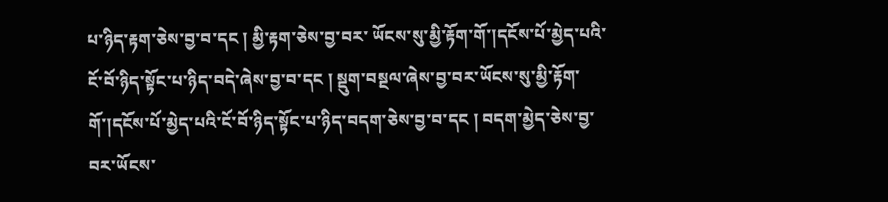པ་ཉིད་རྟག་ཅེས་བྱ་བ་དང ། མྱི་རྟག་ཅེས་བྱ་བར་ ཡོངས་སུ་མྱི་རྟོག་གོ་།དངོས་པོ་མྱེད་པའི་ངོ་བོ་ཉིད་སྟོང་པ་ཉིད་བདེ་ཞེས་བྱ་བ་དང ། སྡུག་བསྔལ་ཞེས་བྱ་བར་ཡོངས་སུ་མྱི་རྟོག་གོ་།དངོས་པོ་མྱེད་པའི་ངོ་བོ་ཉིད་སྟོང་པ་ཉིད་བདག་ཅེས་བྱ་བ་དང ། བདག་མྱེད་ཅེས་བྱ་བར་ཡོངས་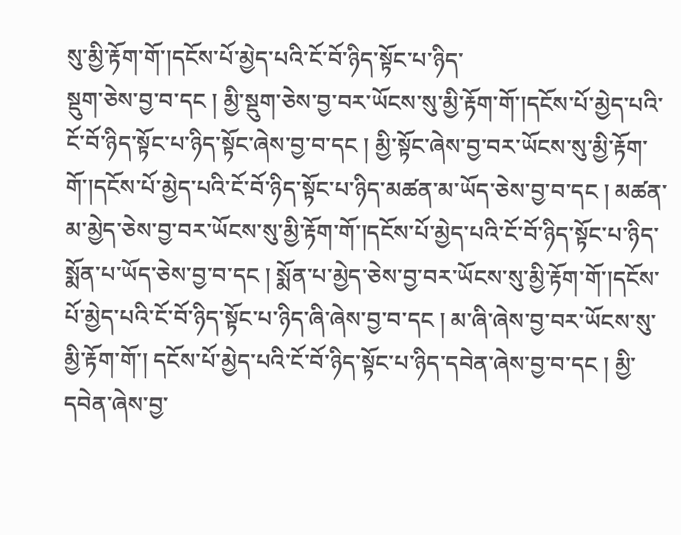སུ་མྱི་རྟོག་གོ་།དངོས་པོ་མྱེད་པའི་ངོ་བོ་ཉིད་སྟོང་པ་ཉིད་
སྡུག་ཅེས་བྱ་བ་དང ། མྱི་སྡུག་ཅེས་བྱ་བར་ཡོངས་སུ་མྱི་རྟོག་གོ་།དངོས་པོ་མྱེད་པའི་ངོ་བོ་ཉིད་སྟོང་པ་ཉིད་སྟོང་ཞེས་བྱ་བ་དང ། མྱི་སྟོང་ཞེས་བྱ་བར་ཡོངས་སུ་མྱི་རྟོག་གོ་།དངོས་པོ་མྱེད་པའི་ངོ་བོ་ཉིད་སྟོང་པ་ཉིད་མཚན་མ་ཡོད་ཅེས་བྱ་བ་དང ། མཚན་མ་མྱེད་ཅེས་བྱ་བར་ཡོངས་སུ་མྱི་རྟོག་གོ་།དངོས་པོ་མྱེད་པའི་ངོ་བོ་ཉིད་སྟོང་པ་ཉིད་སྨོན་པ་ཡོད་ཅེས་བྱ་བ་དང ། སྨོན་པ་མྱེད་ཅེས་བྱ་བར་ཡོངས་སུ་མྱི་རྟོག་གོ་།དངོས་པོ་མྱེད་པའི་ངོ་བོ་ཉིད་སྟོང་པ་ཉིད་ཞི་ཞེས་བྱ་བ་དང ། མ་ཞི་ཞེས་བྱ་བར་ཡོངས་སུ་མྱི་རྟོག་གོ་། དངོས་པོ་མྱེད་པའི་ངོ་བོ་ཉིད་སྟོང་པ་ཉིད་དབེན་ཞེས་བྱ་བ་དང ། མྱི་དབེན་ཞེས་བྱ་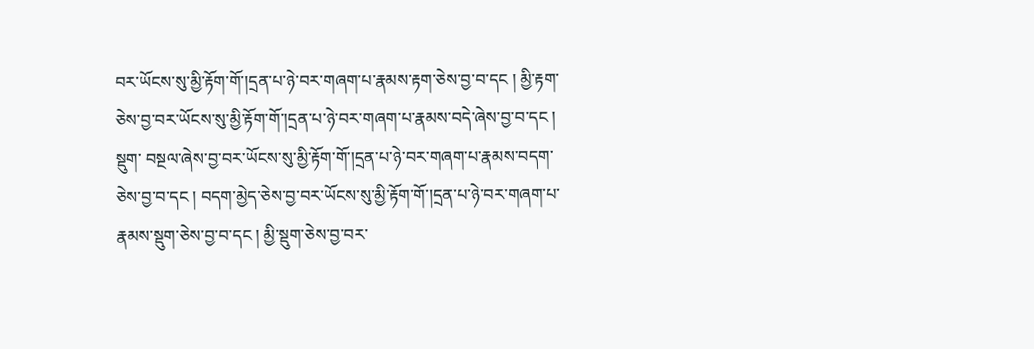བར་ཡོངས་སུ་མྱི་རྟོག་གོ་།དྲན་པ་ཉེ་བར་གཞག་པ་རྣམས་རྟག་ཅེས་བྱ་བ་དང ། མྱི་རྟག་ཅེས་བྱ་བར་ཡོངས་སུ་མྱི་རྟོག་གོ་།དྲན་པ་ཉེ་བར་གཞག་པ་རྣམས་བདེ་ཞེས་བྱ་བ་དང ། སྡུག་ བསྔལ་ཞེས་བྱ་བར་ཡོངས་སུ་མྱི་རྟོག་གོ་།དྲན་པ་ཉེ་བར་གཞག་པ་རྣམས་བདག་ཅེས་བྱ་བ་དང ། བདག་མྱེད་ཅེས་བྱ་བར་ཡོངས་སུ་མྱི་རྟོག་གོ་།དྲན་པ་ཉེ་བར་གཞག་པ་རྣམས་སྡུག་ཅེས་བྱ་བ་དང ། མྱི་སྡུག་ཅེས་བྱ་བར་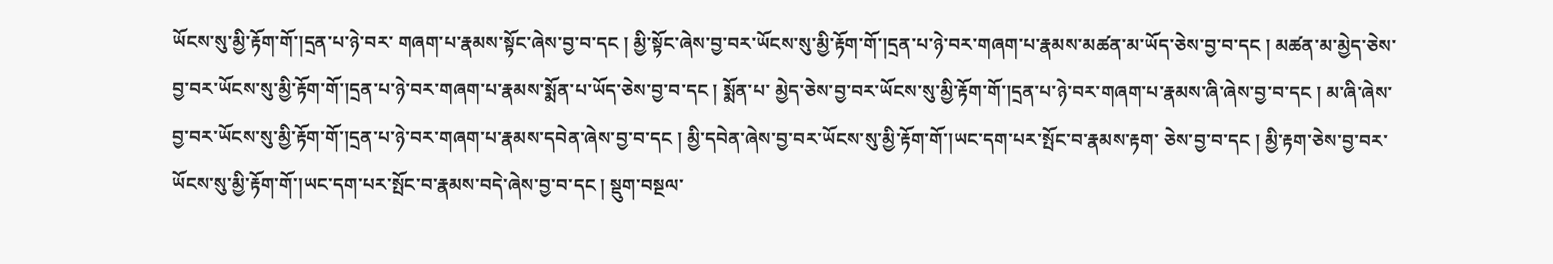ཡོངས་སུ་མྱི་རྟོག་གོ་།དྲན་པ་ཉེ་བར་ གཞག་པ་རྣམས་སྟོང་ཞེས་བྱ་བ་དང ། མྱི་སྟོང་ཞེས་བྱ་བར་ཡོངས་སུ་མྱི་རྟོག་གོ་།དྲན་པ་ཉེ་བར་གཞག་པ་རྣམས་མཚན་མ་ཡོད་ཅེས་བྱ་བ་དང ། མཚན་མ་མྱེད་ཅེས་བྱ་བར་ཡོངས་སུ་མྱི་རྟོག་གོ་།དྲན་པ་ཉེ་བར་གཞག་པ་རྣམས་སྨོན་པ་ཡོད་ཅེས་བྱ་བ་དང ། སྨོན་པ་ མྱེད་ཅེས་བྱ་བར་ཡོངས་སུ་མྱི་རྟོག་གོ་།དྲན་པ་ཉེ་བར་གཞག་པ་རྣམས་ཞི་ཞེས་བྱ་བ་དང ། མ་ཞི་ཞེས་བྱ་བར་ཡོངས་སུ་མྱི་རྟོག་གོ་།དྲན་པ་ཉེ་བར་གཞག་པ་རྣམས་དབེན་ཞེས་བྱ་བ་དང ། མྱི་དབེན་ཞེས་བྱ་བར་ཡོངས་སུ་མྱི་རྟོག་གོ་།ཡང་དག་པར་སྤོང་བ་རྣམས་རྟག་ ཅེས་བྱ་བ་དང ། མྱི་རྟག་ཅེས་བྱ་བར་ཡོངས་སུ་མྱི་རྟོག་གོ་།ཡང་དག་པར་སྤོང་བ་རྣམས་བདེ་ཞེས་བྱ་བ་དང ། སྡུག་བསྔལ་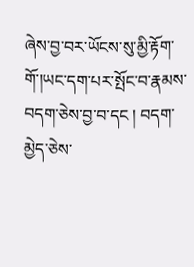ཞེས་བྱ་བར་ཡོངས་སུ་མྱི་རྟོག་གོ་།ཡང་དག་པར་སྤོང་བ་རྣམས་བདག་ཅེས་བྱ་བ་དང ། བདག་མྱེད་ཅེས་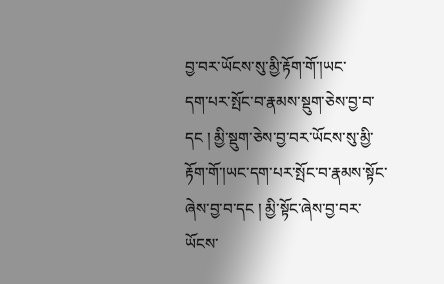བྱ་བར་ཡོངས་སུ་མྱི་རྟོག་གོ་།ཡང་
དག་པར་སྤོང་བ་རྣམས་སྡུག་ཅེས་བྱ་བ་དང ། མྱི་སྡུག་ཅེས་བྱ་བར་ཡོངས་སུ་མྱི་རྟོག་གོ་།ཡང་དག་པར་སྤོང་བ་རྣམས་སྟོང་ཞེས་བྱ་བ་དང ། མྱི་སྟོང་ཞེས་བྱ་བར་ཡོངས་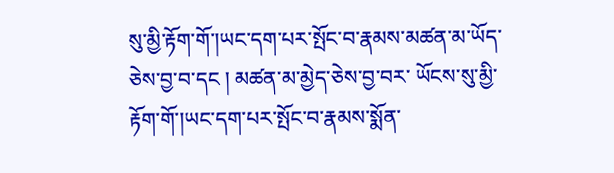སུ་མྱི་རྟོག་གོ་།ཡང་དག་པར་སྤོང་བ་རྣམས་མཚན་མ་ཡོད་ཅེས་བྱ་བ་དང ། མཚན་མ་མྱེད་ཅེས་བྱ་བར་ ཡོངས་སུ་མྱི་རྟོག་གོ་།ཡང་དག་པར་སྤོང་བ་རྣམས་སྨོན་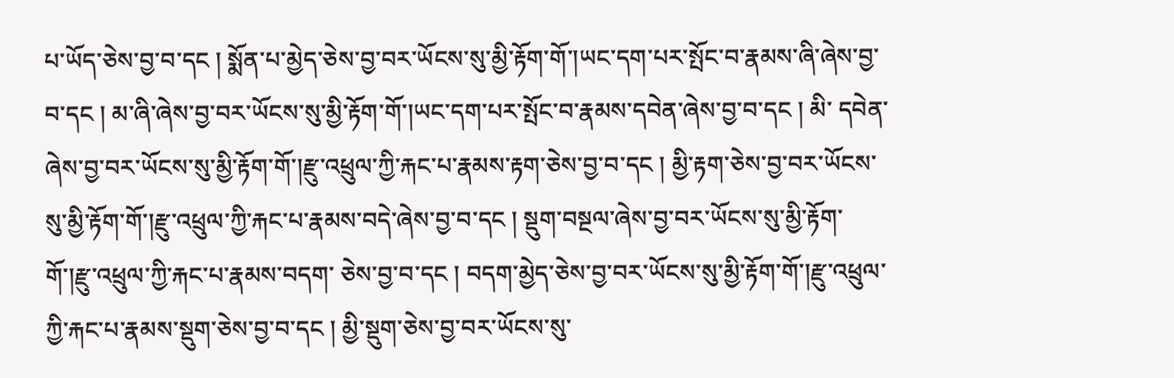པ་ཡོད་ཅེས་བྱ་བ་དང ། སྨོན་པ་མྱེད་ཅེས་བྱ་བར་ཡོངས་སུ་མྱི་རྟོག་གོ་།ཡང་དག་པར་སྤོང་བ་རྣམས་ཞི་ཞེས་བྱ་བ་དང ། མ་ཞི་ཞེས་བྱ་བར་ཡོངས་སུ་མྱི་རྟོག་གོ་།ཡང་དག་པར་སྤོང་བ་རྣམས་དབེན་ཞེས་བྱ་བ་དང ། མི་ དབེན་ཞེས་བྱ་བར་ཡོངས་སུ་མྱི་རྟོག་གོ་།རྫུ་འཕྲུལ་ཀྱི་རྐང་པ་རྣམས་རྟག་ཅེས་བྱ་བ་དང ། མྱི་རྟག་ཅེས་བྱ་བར་ཡོངས་སུ་མྱི་རྟོག་གོ་།རྫུ་འཕྲུལ་ཀྱི་རྐང་པ་རྣམས་བདེ་ཞེས་བྱ་བ་དང ། སྡུག་བསྔལ་ཞེས་བྱ་བར་ཡོངས་སུ་མྱི་རྟོག་གོ་།རྫུ་འཕྲུལ་ཀྱི་རྐང་པ་རྣམས་བདག་ ཅེས་བྱ་བ་དང ། བདག་མྱེད་ཅེས་བྱ་བར་ཡོངས་སུ་མྱི་རྟོག་གོ་།རྫུ་འཕྲུལ་ཀྱི་རྐང་པ་རྣམས་སྡུག་ཅེས་བྱ་བ་དང ། མྱི་སྡུག་ཅེས་བྱ་བར་ཡོངས་སུ་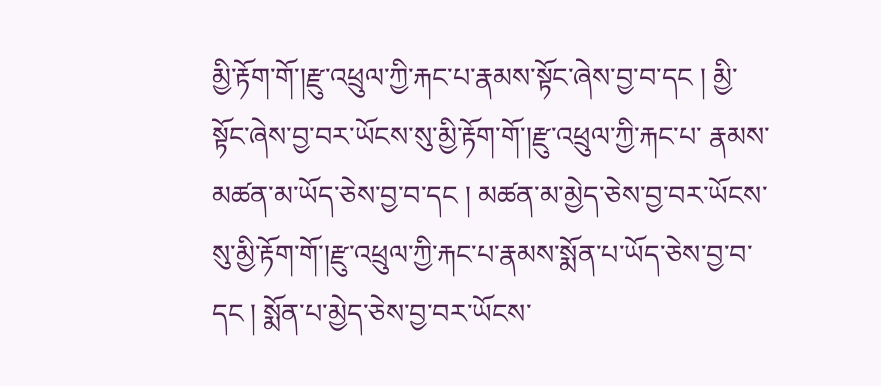མྱི་རྟོག་གོ་།རྫུ་འཕྲུལ་ཀྱི་རྐང་པ་རྣམས་སྟོང་ཞེས་བྱ་བ་དང ། མྱི་སྟོང་ཞེས་བྱ་བར་ཡོངས་སུ་མྱི་རྟོག་གོ་།རྫུ་འཕྲུལ་ཀྱི་རྐང་པ་ རྣམས་མཚན་མ་ཡོད་ཅེས་བྱ་བ་དང ། མཚན་མ་མྱེད་ཅེས་བྱ་བར་ཡོངས་སུ་མྱི་རྟོག་གོ་།རྫུ་འཕྲུལ་ཀྱི་རྐང་པ་རྣམས་སྨོན་པ་ཡོད་ཅེས་བྱ་བ་དང ། སྨོན་པ་མྱེད་ཅེས་བྱ་བར་ཡོངས་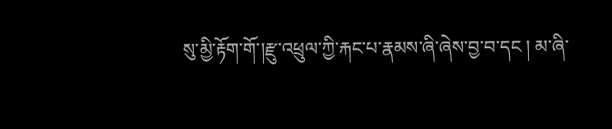སུ་མྱི་རྟོག་གོ་།རྫུ་འཕྲུལ་ཀྱི་རྐང་པ་རྣམས་ཞི་ཞེས་བྱ་བ་དང ། མ་ཞི་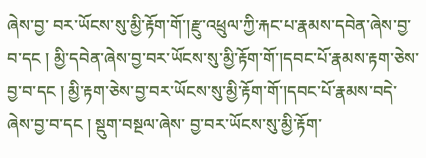ཞེས་བྱ་ བར་ཡོངས་སུ་མྱི་རྟོག་གོ་།རྫུ་འཕྲུལ་ཀྱི་རྐང་པ་རྣམས་དབེན་ཞེས་བྱ་བ་དང ། མྱི་དབེན་ཞེས་བྱ་བར་ཡོངས་སུ་མྱི་རྟོག་གོ་།དབང་པོ་རྣམས་རྟག་ཅེས་བྱ་བ་དང ། མྱི་རྟག་ཅེས་བྱ་བར་ཡོངས་སུ་མྱི་རྟོག་གོ་།དབང་པོ་རྣམས་བདེ་ཞེས་བྱ་བ་དང ། སྡུག་བསྔལ་ཞེས་ བྱ་བར་ཡོངས་སུ་མྱི་རྟོག་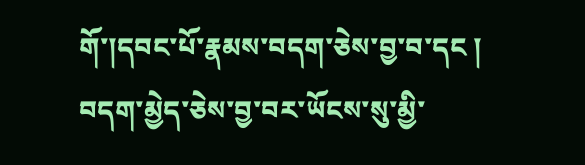གོ་།དབང་པོ་རྣམས་བདག་ཅེས་བྱ་བ་དང ། བདག་མྱེད་ཅེས་བྱ་བར་ཡོངས་སུ་མྱི་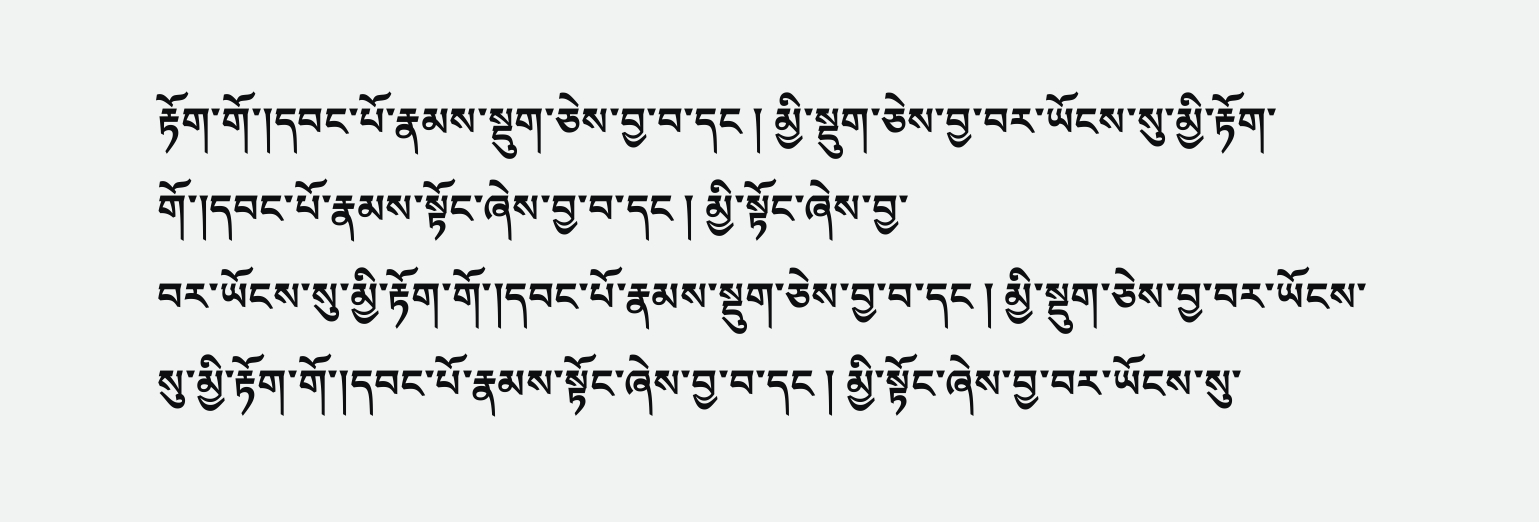རྟོག་གོ་།དབང་པོ་རྣམས་སྡུག་ཅེས་བྱ་བ་དང ། མྱི་སྡུག་ཅེས་བྱ་བར་ཡོངས་སུ་མྱི་རྟོག་གོ་།དབང་པོ་རྣམས་སྟོང་ཞེས་བྱ་བ་དང ། མྱི་སྟོང་ཞེས་བྱ་
བར་ཡོངས་སུ་མྱི་རྟོག་གོ་།དབང་པོ་རྣམས་སྡུག་ཅེས་བྱ་བ་དང ། མྱི་སྡུག་ཅེས་བྱ་བར་ཡོངས་སུ་མྱི་རྟོག་གོ་།དབང་པོ་རྣམས་སྟོང་ཞེས་བྱ་བ་དང ། མྱི་སྟོང་ཞེས་བྱ་བར་ཡོངས་སུ་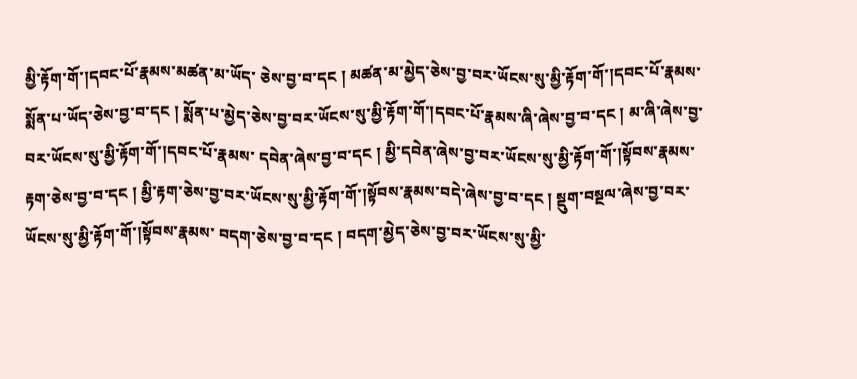མྱི་རྟོག་གོ་།དབང་པོ་རྣམས་མཚན་མ་ཡོད་ ཅེས་བྱ་བ་དང ། མཚན་མ་མྱེད་ཅེས་བྱ་བར་ཡོངས་སུ་མྱི་རྟོག་གོ་།དབང་པོ་རྣམས་སྨོན་པ་ཡོད་ཅེས་བྱ་བ་དང ། སྨོན་པ་མྱེད་ཅེས་བྱ་བར་ཡོངས་སུ་མྱི་རྟོག་གོ་།དབང་པོ་རྣམས་ཞི་ཞེས་བྱ་བ་དང ། མ་ཞི་ཞེས་བྱ་བར་ཡོངས་སུ་མྱི་རྟོག་གོ་།དབང་པོ་རྣམས་ དབེན་ཞེས་བྱ་བ་དང ། མྱི་དབེན་ཞེས་བྱ་བར་ཡོངས་སུ་མྱི་རྟོག་གོ་།སྟོབས་རྣམས་རྟག་ཅེས་བྱ་བ་དང ། མྱི་རྟག་ཅེས་བྱ་བར་ཡོངས་སུ་མྱི་རྟོག་གོ་།སྟོབས་རྣམས་བདེ་ཞེས་བྱ་བ་དང ། སྡུག་བསྔལ་ཞེས་བྱ་བར་ཡོངས་སུ་མྱི་རྟོག་གོ་།སྟོབས་རྣམས་ བདག་ཅེས་བྱ་བ་དང ། བདག་མྱེད་ཅེས་བྱ་བར་ཡོངས་སུ་མྱི་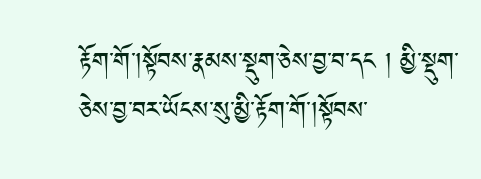རྟོག་གོ་།སྟོབས་རྣམས་སྡུག་ཅེས་བྱ་བ་དང ། མྱི་སྡུག་ཅེས་བྱ་བར་ཡོངས་སུ་མྱི་རྟོག་གོ་།སྟོབས་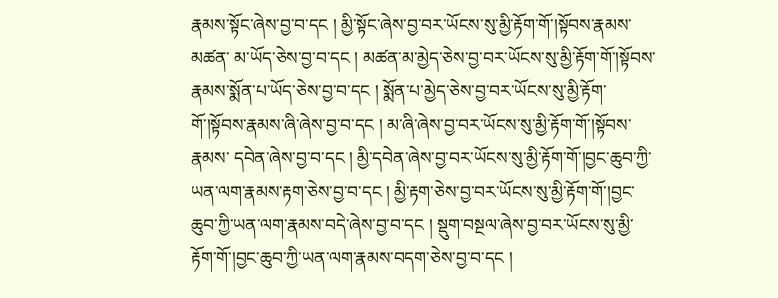རྣམས་སྟོང་ཞེས་བྱ་བ་དང ། མྱི་སྟོང་ཞེས་བྱ་བར་ཡོངས་སུ་མྱི་རྟོག་གོ་།སྟོབས་རྣམས་མཚན་ མ་ཡོད་ཅེས་བྱ་བ་དང ། མཚན་མ་མྱེད་ཅེས་བྱ་བར་ཡོངས་སུ་མྱི་རྟོག་གོ་།སྟོབས་རྣམས་སྨོན་པ་ཡོད་ཅེས་བྱ་བ་དང ། སྨོན་པ་མྱེད་ཅེས་བྱ་བར་ཡོངས་སུ་མྱི་རྟོག་གོ་།སྟོབས་རྣམས་ཞི་ཞེས་བྱ་བ་དང ། མ་ཞི་ཞེས་བྱ་བར་ཡོངས་སུ་མྱི་རྟོག་གོ་།སྟོབས་རྣམས་ དབེན་ཞེས་བྱ་བ་དང ། མྱི་དབེན་ཞེས་བྱ་བར་ཡོངས་སུ་མྱི་རྟོག་གོ་།བྱང་ཆུབ་ཀྱི་ཡན་ལག་རྣམས་རྟག་ཅེས་བྱ་བ་དང ། མྱི་རྟག་ཅེས་བྱ་བར་ཡོངས་སུ་མྱི་རྟོག་གོ་།བྱང་ཆུབ་ཀྱི་ཡན་ལག་རྣམས་བདེ་ཞེས་བྱ་བ་དང ། སྡུག་བསྔལ་ཞེས་བྱ་བར་ཡོངས་སུ་མྱི་ རྟོག་གོ་།བྱང་ཆུབ་ཀྱི་ཡན་ལག་རྣམས་བདག་ཅེས་བྱ་བ་དང །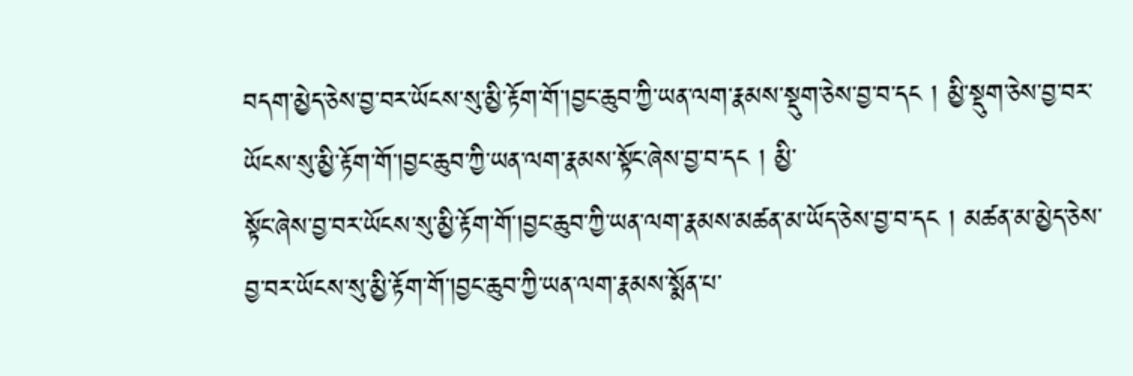བདག་མྱེད་ཅེས་བྱ་བར་ཡོངས་སུ་མྱི་རྟོག་གོ་།བྱང་ཆུབ་ཀྱི་ཡན་ལག་རྣམས་སྡུག་ཅེས་བྱ་བ་དང ། མྱི་སྡུག་ཅེས་བྱ་བར་ཡོངས་སུ་མྱི་རྟོག་གོ་།བྱང་ཆུབ་ཀྱི་ཡན་ལག་རྣམས་སྟོང་ཞེས་བྱ་བ་དང ། མྱི་
སྟོང་ཞེས་བྱ་བར་ཡོངས་སུ་མྱི་རྟོག་གོ་།བྱང་ཆུབ་ཀྱི་ཡན་ལག་རྣམས་མཚན་མ་ཡོད་ཅེས་བྱ་བ་དང ། མཚན་མ་མྱེད་ཅེས་བྱ་བར་ཡོངས་སུ་མྱི་རྟོག་གོ་།བྱང་ཆུབ་ཀྱི་ཡན་ལག་རྣམས་སྨོན་པ་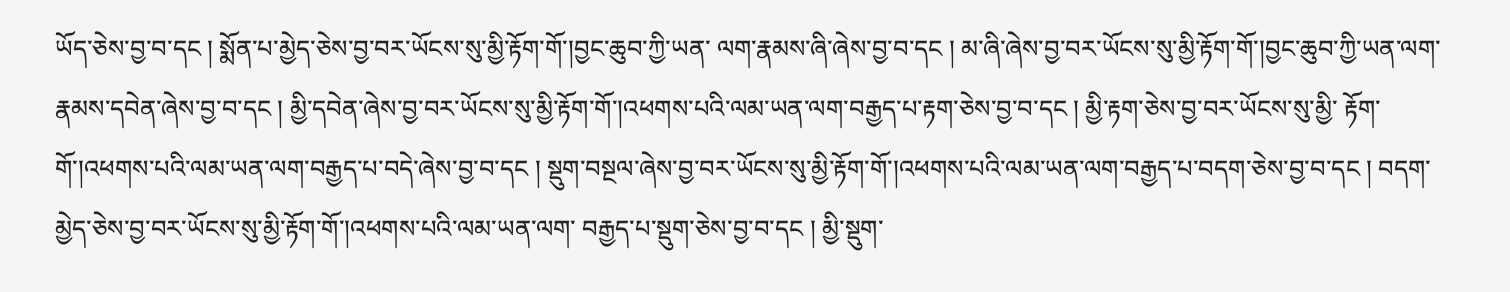ཡོད་ཅེས་བྱ་བ་དང ། སྨོན་པ་མྱེད་ཅེས་བྱ་བར་ཡོངས་སུ་མྱི་རྟོག་གོ་།བྱང་ཆུབ་ཀྱི་ཡན་ ལག་རྣམས་ཞི་ཞེས་བྱ་བ་དང ། མ་ཞི་ཞེས་བྱ་བར་ཡོངས་སུ་མྱི་རྟོག་གོ་།བྱང་ཆུབ་ཀྱི་ཡན་ལག་རྣམས་དབེན་ཞེས་བྱ་བ་དང ། མྱི་དབེན་ཞེས་བྱ་བར་ཡོངས་སུ་མྱི་རྟོག་གོ་།འཕགས་པའི་ལམ་ཡན་ལག་བརྒྱད་པ་རྟག་ཅེས་བྱ་བ་དང ། མྱི་རྟག་ཅེས་བྱ་བར་ཡོངས་སུ་མྱི་ རྟོག་གོ་།འཕགས་པའི་ལམ་ཡན་ལག་བརྒྱད་པ་བདེ་ཞེས་བྱ་བ་དང ། སྡུག་བསྔལ་ཞེས་བྱ་བར་ཡོངས་སུ་མྱི་རྟོག་གོ་།འཕགས་པའི་ལམ་ཡན་ལག་བརྒྱད་པ་བདག་ཅེས་བྱ་བ་དང ། བདག་མྱེད་ཅེས་བྱ་བར་ཡོངས་སུ་མྱི་རྟོག་གོ་།འཕགས་པའི་ལམ་ཡན་ལག་ བརྒྱད་པ་སྡུག་ཅེས་བྱ་བ་དང ། མྱི་སྡུག་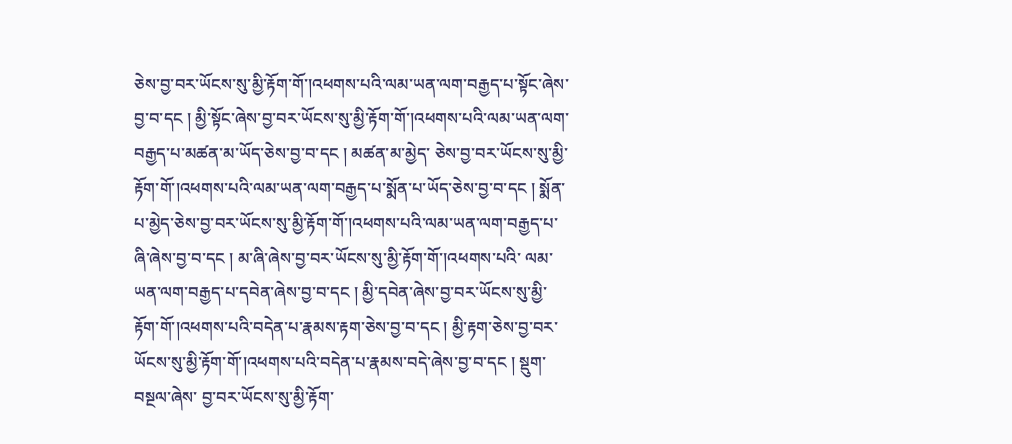ཅེས་བྱ་བར་ཡོངས་སུ་མྱི་རྟོག་གོ་།འཕགས་པའི་ལམ་ཡན་ལག་བརྒྱད་པ་སྟོང་ཞེས་བྱ་བ་དང ། མྱི་སྟོང་ཞེས་བྱ་བར་ཡོངས་སུ་མྱི་རྟོག་གོ་།འཕགས་པའི་ལམ་ཡན་ལག་བརྒྱད་པ་མཚན་མ་ཡོད་ཅེས་བྱ་བ་དང ། མཚན་མ་མྱེད་ ཅེས་བྱ་བར་ཡོངས་སུ་མྱི་རྟོག་གོ་།འཕགས་པའི་ལམ་ཡན་ལག་བརྒྱད་པ་སྨོན་པ་ཡོད་ཅེས་བྱ་བ་དང ། སྨོན་པ་མྱེད་ཅེས་བྱ་བར་ཡོངས་སུ་མྱི་རྟོག་གོ་།འཕགས་པའི་ལམ་ཡན་ལག་བརྒྱད་པ་ཞི་ཞེས་བྱ་བ་དང ། མ་ཞི་ཞེས་བྱ་བར་ཡོངས་སུ་མྱི་རྟོག་གོ་།འཕགས་པའི་ ལམ་ཡན་ལག་བརྒྱད་པ་དབེན་ཞེས་བྱ་བ་དང ། མྱི་དབེན་ཞེས་བྱ་བར་ཡོངས་སུ་མྱི་རྟོག་གོ་།འཕགས་པའི་བདེན་པ་རྣམས་རྟག་ཅེས་བྱ་བ་དང ། མྱི་རྟག་ཅེས་བྱ་བར་ཡོངས་སུ་མྱི་རྟོག་གོ་།འཕགས་པའི་བདེན་པ་རྣམས་བདེ་ཞེས་བྱ་བ་དང ། སྡུག་བསྔལ་ཞེས་ བྱ་བར་ཡོངས་སུ་མྱི་རྟོག་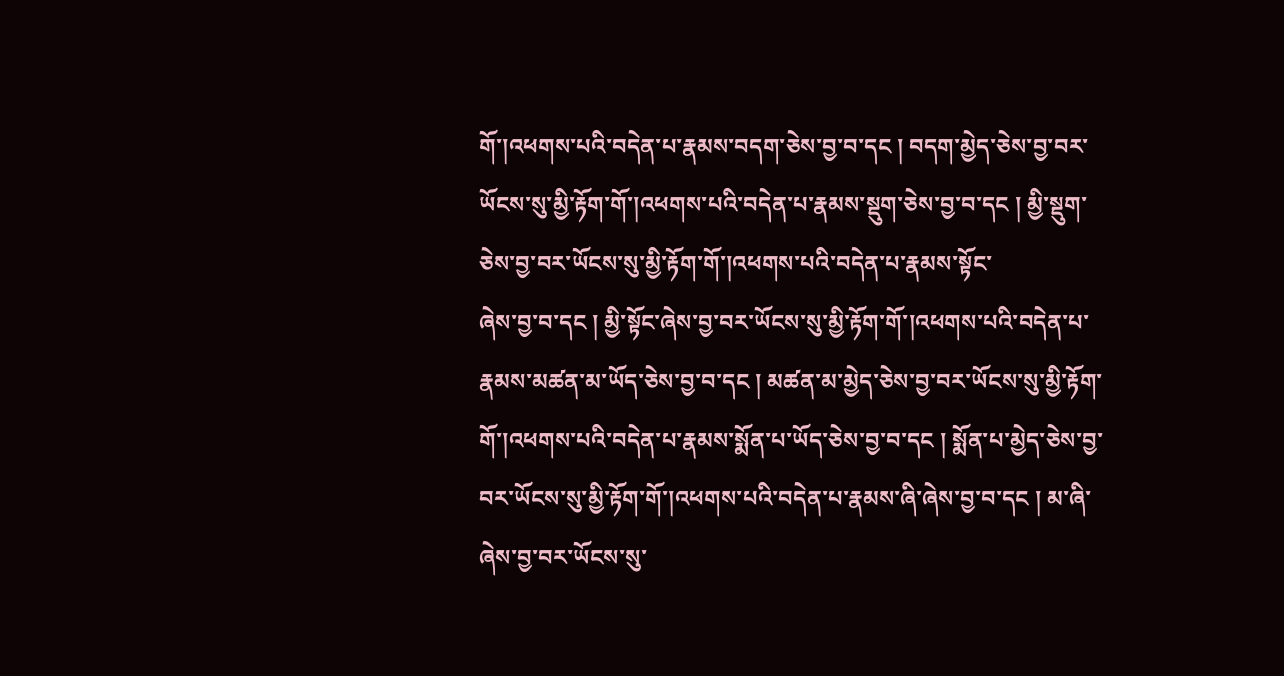གོ་།འཕགས་པའི་བདེན་པ་རྣམས་བདག་ཅེས་བྱ་བ་དང ། བདག་མྱེད་ཅེས་བྱ་བར་ཡོངས་སུ་མྱི་རྟོག་གོ་།འཕགས་པའི་བདེན་པ་རྣམས་སྡུག་ཅེས་བྱ་བ་དང ། མྱི་སྡུག་ཅེས་བྱ་བར་ཡོངས་སུ་མྱི་རྟོག་གོ་།འཕགས་པའི་བདེན་པ་རྣམས་སྟོང་
ཞེས་བྱ་བ་དང ། མྱི་སྟོང་ཞེས་བྱ་བར་ཡོངས་སུ་མྱི་རྟོག་གོ་།འཕགས་པའི་བདེན་པ་རྣམས་མཚན་མ་ཡོད་ཅེས་བྱ་བ་དང ། མཚན་མ་མྱེད་ཅེས་བྱ་བར་ཡོངས་སུ་མྱི་རྟོག་གོ་།འཕགས་པའི་བདེན་པ་རྣམས་སྨོན་པ་ཡོད་ཅེས་བྱ་བ་དང ། སྨོན་པ་མྱེད་ཅེས་བྱ་བར་ཡོངས་སུ་མྱི་རྟོག་གོ་།འཕགས་པའི་བདེན་པ་རྣམས་ཞི་ཞེས་བྱ་བ་དང ། མ་ཞི་ཞེས་བྱ་བར་ཡོངས་སུ་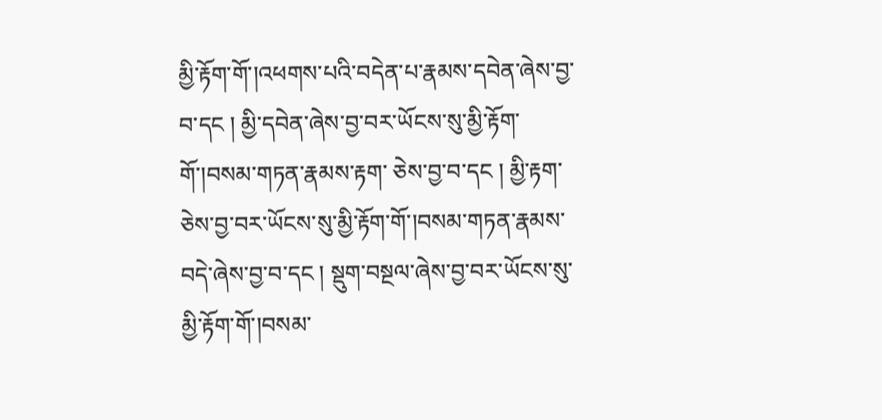མྱི་རྟོག་གོ་།འཕགས་པའི་བདེན་པ་རྣམས་དབེན་ཞེས་བྱ་བ་དང ། མྱི་དབེན་ཞེས་བྱ་བར་ཡོངས་སུ་མྱི་རྟོག་གོ་།བསམ་གཏན་རྣམས་རྟག་ ཅེས་བྱ་བ་དང ། མྱི་རྟག་ཅེས་བྱ་བར་ཡོངས་སུ་མྱི་རྟོག་གོ་།བསམ་གཏན་རྣམས་བདེ་ཞེས་བྱ་བ་དང ། སྡུག་བསྔལ་ཞེས་བྱ་བར་ཡོངས་སུ་མྱི་རྟོག་གོ་།བསམ་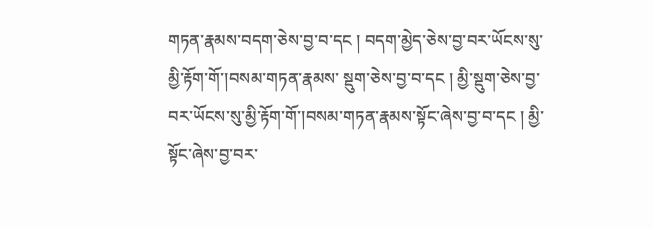གཏན་རྣམས་བདག་ཅེས་བྱ་བ་དང ། བདག་མྱེད་ཅེས་བྱ་བར་ཡོངས་སུ་མྱི་རྟོག་གོ་།བསམ་གཏན་རྣམས་ སྡུག་ཅེས་བྱ་བ་དང ། མྱི་སྡུག་ཅེས་བྱ་བར་ཡོངས་སུ་མྱི་རྟོག་གོ་།བསམ་གཏན་རྣམས་སྟོང་ཞེས་བྱ་བ་དང ། མྱི་སྟོང་ཞེས་བྱ་བར་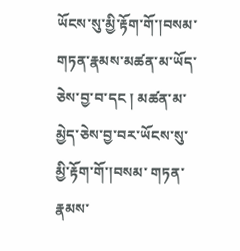ཡོངས་སུ་མྱི་རྟོག་གོ་།བསམ་གཏན་རྣམས་མཚན་མ་ཡོད་ཅེས་བྱ་བ་དང ། མཚན་མ་མྱེད་ཅེས་བྱ་བར་ཡོངས་སུ་མྱི་རྟོག་གོ་།བསམ་ གཏན་རྣམས་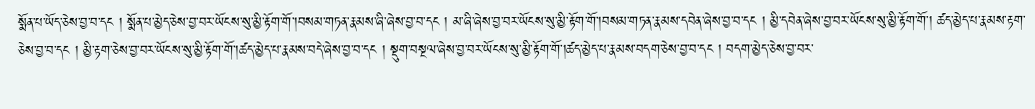སྨོན་པ་ཡོད་ཅེས་བྱ་བ་དང ། སྨོན་པ་མྱེད་ཅེས་བྱ་བར་ཡོངས་སུ་མྱི་རྟོག་གོ་།བསམ་གཏན་རྣམས་ཞི་ཞེས་བྱ་བ་དང ། མ་ཞི་ཞེས་བྱ་བར་ཡོངས་སུ་མྱི་རྟོག་གོ་།བསམ་གཏན་རྣམས་དབེན་ཞེས་བྱ་བ་དང ། མྱི་དབེན་ཞེས་བྱ་བར་ཡོངས་སུ་མྱི་རྟོག་གོ་། ཚད་མྱེད་པ་རྣམས་རྟག་ཅེས་བྱ་བ་དང ། མྱི་རྟག་ཅེས་བྱ་བར་ཡོངས་སུ་མྱི་རྟོག་གོ་།ཚད་མྱེད་པ་རྣམས་བདེ་ཞེས་བྱ་བ་དང ། སྡུག་བསྔལ་ཞེས་བྱ་བར་ཡོངས་སུ་མྱི་རྟོག་གོ་།ཚད་མྱེད་པ་རྣམས་བདག་ཅེས་བྱ་བ་དང ། བདག་མྱེད་ཅེས་བྱ་བར་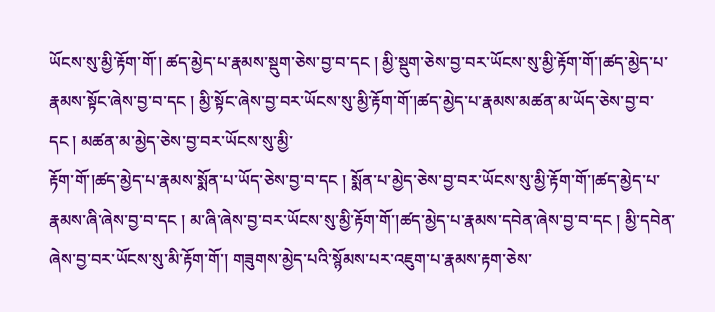ཡོངས་སུ་མྱི་རྟོག་གོ་། ཚད་མྱེད་པ་རྣམས་སྡུག་ཅེས་བྱ་བ་དང ། མྱི་སྡུག་ཅེས་བྱ་བར་ཡོངས་སུ་མྱི་རྟོག་གོ་།ཚད་མྱེད་པ་རྣམས་སྟོང་ཞེས་བྱ་བ་དང ། མྱི་སྟོང་ཞེས་བྱ་བར་ཡོངས་སུ་མྱི་རྟོག་གོ་།ཚད་མྱེད་པ་རྣམས་མཚན་མ་ཡོད་ཅེས་བྱ་བ་དང ། མཚན་མ་མྱེད་ཅེས་བྱ་བར་ཡོངས་སུ་མྱི་
རྟོག་གོ་།ཚད་མྱེད་པ་རྣམས་སྨོན་པ་ཡོད་ཅེས་བྱ་བ་དང ། སྨོན་པ་མྱེད་ཅེས་བྱ་བར་ཡོངས་སུ་མྱི་རྟོག་གོ་།ཚད་མྱེད་པ་རྣམས་ཞི་ཞེས་བྱ་བ་དང ། མ་ཞི་ཞེས་བྱ་བར་ཡོངས་སུ་མྱི་རྟོག་གོ་།ཚད་མྱེད་པ་རྣམས་དབེན་ཞེས་བྱ་བ་དང ། མྱི་དབེན་ཞེས་བྱ་བར་ཡོངས་སུ་མི་རྟོག་གོ་། གཟུགས་མྱེད་པའི་སྙོམས་པར་འཇུག་པ་རྣམས་རྟག་ཅེས་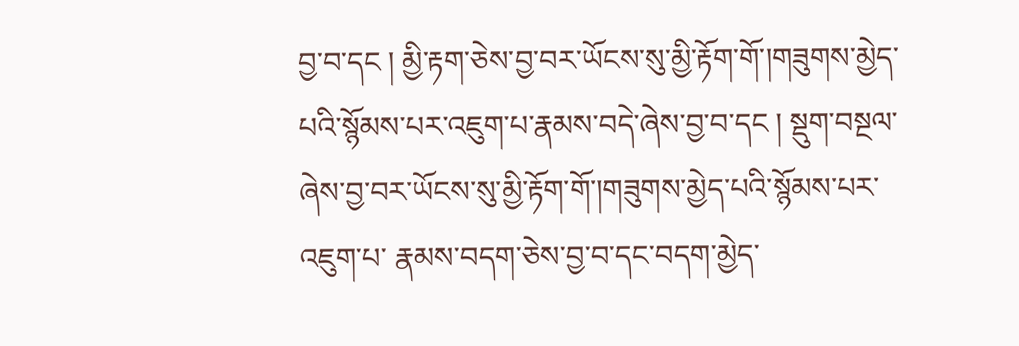བྱ་བ་དང ། མྱི་རྟག་ཅེས་བྱ་བར་ཡོངས་སུ་མྱི་རྟོག་གོ་།གཟུགས་མྱེད་པའི་སྙོམས་པར་འཇུག་པ་རྣམས་བདེ་ཞེས་བྱ་བ་དང ། སྡུག་བསྔལ་ཞེས་བྱ་བར་ཡོངས་སུ་མྱི་རྟོག་གོ་།གཟུགས་མྱེད་པའི་སྙོམས་པར་འཇུག་པ་ རྣམས་བདག་ཅེས་བྱ་བ་དང་བདག་མྱེད་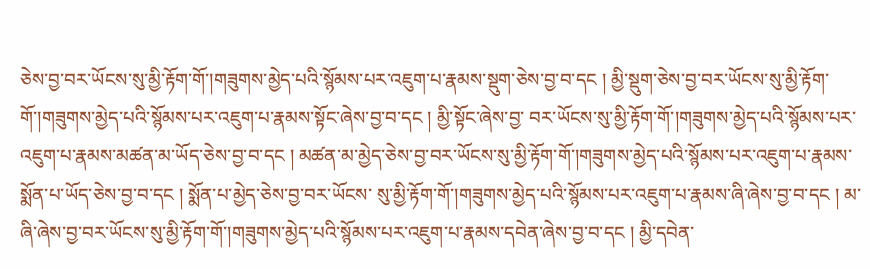ཅེས་བྱ་བར་ཡོངས་སུ་མྱི་རྟོག་གོ་།གཟུགས་མྱེད་པའི་སྙོམས་པར་འཇུག་པ་རྣམས་སྡུག་ཅེས་བྱ་བ་དང ། མྱི་སྡུག་ཅེས་བྱ་བར་ཡོངས་སུ་མྱི་རྟོག་གོ་།གཟུགས་མྱེད་པའི་སྙོམས་པར་འཇུག་པ་རྣམས་སྟོང་ཞེས་བྱ་བ་དང ། མྱི་སྟོང་ཞེས་བྱ་ བར་ཡོངས་སུ་མྱི་རྟོག་གོ་།གཟུགས་མྱེད་པའི་སྙོམས་པར་འཇུག་པ་རྣམས་མཚན་མ་ཡོད་ཅེས་བྱ་བ་དང ། མཚན་མ་མྱེད་ཅེས་བྱ་བར་ཡོངས་སུ་མྱི་རྟོག་གོ་།གཟུགས་མྱེད་པའི་སྙོམས་པར་འཇུག་པ་རྣམས་སྨོན་པ་ཡོད་ཅེས་བྱ་བ་དང ། སྨོན་པ་མྱེད་ཅེས་བྱ་བར་ཡོངས་ སུ་མྱི་རྟོག་གོ་།གཟུགས་མྱེད་པའི་སྙོམས་པར་འཇུག་པ་རྣམས་ཞི་ཞེས་བྱ་བ་དང ། མ་ཞི་ཞེས་བྱ་བར་ཡོངས་སུ་མྱི་རྟོག་གོ་།གཟུགས་མྱེད་པའི་སྙོམས་པར་འཇུག་པ་རྣམས་དབེན་ཞེས་བྱ་བ་དང ། མྱི་དབེན་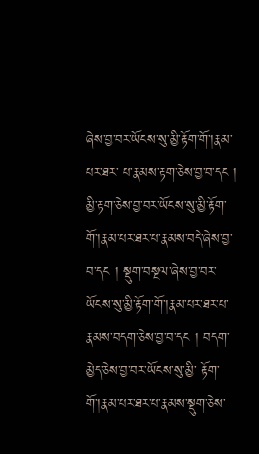ཞེས་བྱ་བར་ཡོངས་སུ་མྱི་རྟོག་གོ་།རྣམ་པར་ཐར་ པ་རྣམས་རྟག་ཅེས་བྱ་བ་དང ། མྱི་རྟག་ཅེས་བྱ་བར་ཡོངས་སུ་མྱི་རྟོག་གོ་།རྣམ་པར་ཐར་པ་རྣམས་བདེ་ཞེས་བྱ་བ་དང ། སྡུག་བསྔལ་ཞེས་བྱ་བར་ཡོངས་སུ་མྱི་རྟོག་གོ་།རྣམ་པར་ཐར་པ་རྣམས་བདག་ཅེས་བྱ་བ་དང ། བདག་མྱེད་ཅེས་བྱ་བར་ཡོངས་སུ་མྱི་ རྟོག་གོ་།རྣམ་པར་ཐར་པ་རྣམས་སྡུག་ཅེས་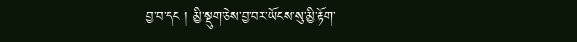བྱ་བ་དང ། མྱི་སྡུག་ཅེས་བྱ་བར་ཡོངས་སུ་མྱི་རྟོག་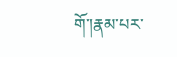གོ་།རྣམ་པར་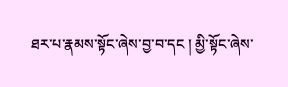ཐར་པ་རྣམས་སྟོང་ཞེས་བྱ་བ་དང ། མྱི་སྟོང་ཞེས་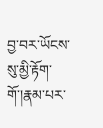བྱ་བར་ཡོངས་སུ་མྱི་རྟོག་གོ་།རྣམ་པར་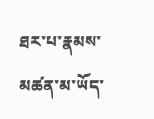ཐར་པ་རྣམས་མཚན་མ་ཡོད་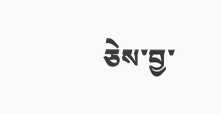ཅེས་བྱ་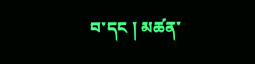བ་དང ། མཚན་